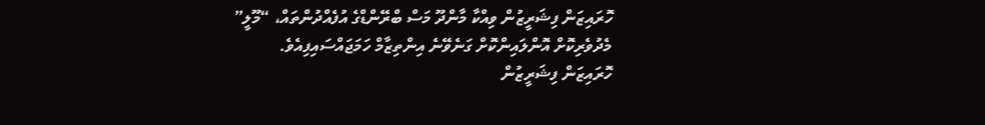ހޮރައިޒަން ފިޝަރީޒުން ވިއްކާ މާންދޫ މަސް ބްރޭންޑްގެ އުފެއްދުންތައް، “މޫލީ” މެދުވެރިކޮށް އޮންލައިންކޮށް ގަނެވޭނެ އިންތިޒާމް ހަމަޖައްސައިފިއެވެ.
ހޮރައިޒަން ފިޝަރީޒުން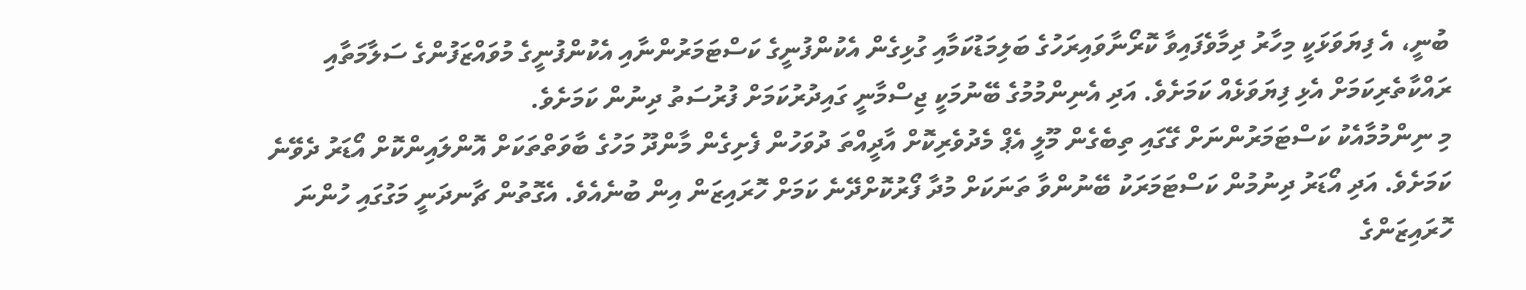ބުނީ، އެ ފިޔަވަޅަކީ މިހާރު ދިމާވެފައިވާ ކޮރޯނާވައިރަހުގެ ބަލިމަޑުކަމާއި ގުޅިގެން އެކުންފުނީގެ ކަސްޓަމަރުންނާއި އެކުންފުނީގެ މުވައްޒަފުންގެ ސަލާމަތާއި ރައްކާތެރިކަމަށް އެޅި ފިޔަވަޅެއް ކަމަށެވެ. އަދި އެނިންމުމުގެ ބޭނުމަކީ ޖިސްމާނީ ގައިދުރުކަމަށް ފުރުސަތު ދިނުން ކަމަށެވެ.
މި ނިންމުމާއެކު ކަސްޓަމަރުންނަށް ގޭގައި ތިބެގެން މޫލީ އެޕް މެދުވެރިކޮށް އާދީއްތަ ދުވަހުން ފެށިގެން މާންދޫ މަހުގެ ބާވަތްތަކަށް އޮންލައިންކޮށް އޯޑަރު ދެވޭނެ ކަމަށެވެ. އަދި އޯޑަރު ދިނުމުން ކަސްޓަމަރަކު ބޭނުންވާ ތަނަކަށް މުދާ ފޯރުކޮށްދޭނެ ކަމަށް ހޮރައިޒަން އިން ބުނެއެވެ. އެގޮތުން ޗާނދަނީ މަގުގައި ހުންނަ ހޮރައިޒަންގެ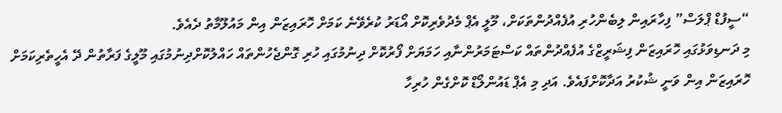“ސީފުޑް ޕްލަސް” ފިހާރައިން ލިބެންހުރި އުފެއްދުންތަކަށް، މޫލީ އެޕް މެދުވެރިކޮށް އޯޑަރު ކުރެވޭނެ ކަމަށް ހޮރައިޒަން އިން މައުލޫމާތު ދެއެވެ.
މި ދަނޑިވަޅުގައި ހޮރައިޒަން ފިޝަރީޒްގެ އުފެއްދުންތައް ކަސްޓަމަރުންނާއި ހަމަޔަށް ފޯރުކޮށް ދިނުމުގައި ހުރި ގޮންޖެހުންތައް ހައްލުކޮށްދިނުމުގައި މޫލީގެ ފަރާތުން ދޭ އެހީތެރިކަމަށް ހޮރައިޒަން އިން ވަނީ ޝުކުރު އަދާކޮށްފައެވެ. އަދި މި އެޕް ޑައުންލޯޑް ކޮށްގެން ހުރިހާ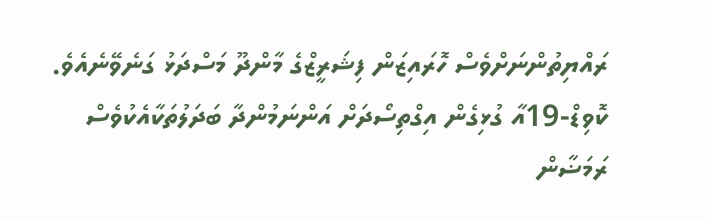ރައްޔިތުންނަށްވެސް ހޮރައިޒަން ފިޝަރީޒްގެ މާންދޫ މަސްދަޅު ގަނެވޭނެއެވެ.
ކޮވިޑް-19އާ ގުޅިގެން އިގްތިސޯދަށް އަންނަމުންދާ ބަދަލުތަކާއެކުވެސް ރަމަޟާން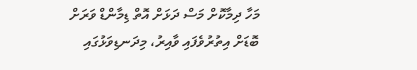މަހާ ދިމާކޮށް މަސް ދަޅަށް އޮތް ޑިމާންޑް ވަރަށް ބޮޑަށް އިތުރުވެފައި ވާއިރު، މިދަނޑިވަޅުގައި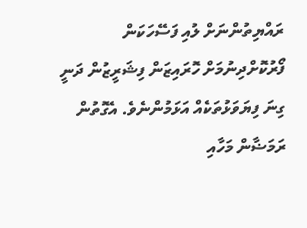ރައްޔިތުންނަށް ލުއި ފަސޭހަކަން ފޯރުކޮށްދިނުމަށް ހޮރައިޒަން ފިޝަރީޒުން ދަނީ ގިނަ ފިޔަވަޅުތަކެއް އަޅަމުންނެވެ. އެގޮތުން ރަމަޟާން މަހާއި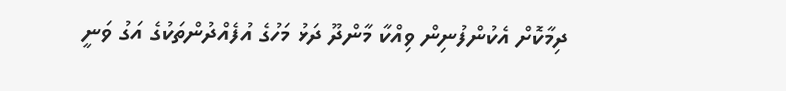ދިމާކޮށް އެކުންފުނިން ވިއްކާ މާންދޫ ދަޅު މަހުގެ އުފެއްދުންތަކުގެ އަގު ވަނީ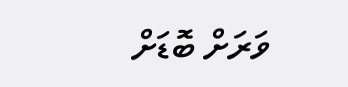ވަރަށް ބޮޑަށް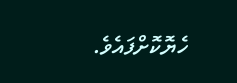ހެޔޮކޮށްފައެވެ.